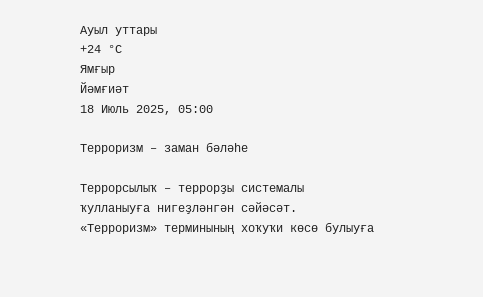Ауыл уттары
+24 °С
Ямғыр
Йәмғиәт
18 Июль 2025, 05:00

Терроризм – заман бәләһе

Террорсылыҡ – террорҙы системалы ҡулланыуға нигеҙләнгән сәйәсәт. «Терроризм» терминының хоҡуҡи көсө булыуға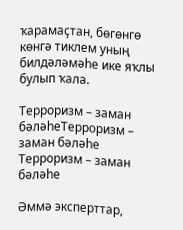ҡарамаҫтан, бөгөнгө көнгә тиклем уның билдәләмәһе ике яҡлы булып ҡала.

Терроризм – заман бәләһеТерроризм – заман бәләһе
Терроризм – заман бәләһе

Әммә эксперттар,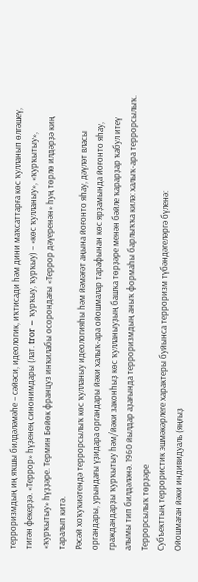терроризмдың иң яҡшы билдәләмәһе – сәйәси, идеологик, иҡтисади һәм дини маҡсаттарға көс ҡулланып өлгәшеү, тигән фекерҙә. «Террор» һүҙенең синонимдары (лат. tror – ҡурҡыу, ҡурҡыу) – «көс ҡулланыу», «ҡурҡытыу», «ҡурҡытыу» һүҙҙәре. Термин Бөйөк француз инҡилабы осорондағы «Террор дәүеренән» һуң төрлө илдәрҙә киң таралып китә.
Рәсәй хоҡуҡиәтендә террорсылыҡ көс ҡулланыу идеологияһы һәм йәмәғәт аңына йоғонто яһау, дәүләт власы органдары, урындағы үҙидара органдары йәки халыҡ-ара ойошмалар тарафынан көс ярҙамында йоғонто яһау, граждандарҙы ҡурҡытыу һәм/йәки законһыҙ көс ҡулланыуҙың башҡа төрҙәре менән бәйле ҡарарҙар ҡабул итеү алымы тип билдәләнә. 1960 йылдар аҙағында терроризмдың аныҡ формаһы барлыҡҡа килә: халыҡ-ара террорсылыҡ.
Террорсылыҡ төрҙәре
Субъекттың террористик эшмәкәрлеге характеры буйынса терроризм түбәндәгеләргә бүленә:
Ойошмаған йәки индивидуаль (яңғыҙ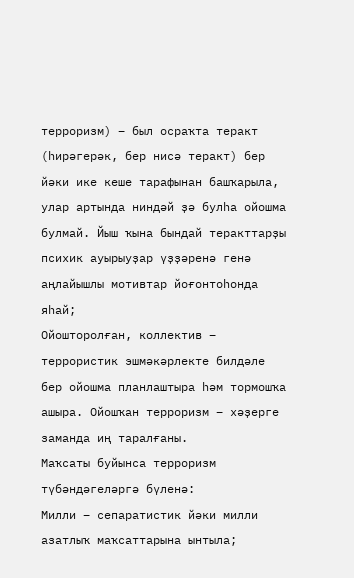терроризм) – был осраҡта теракт (һирәгерәк, бер нисә теракт) бер йәки ике кеше тарафынан башҡарыла, улар артында ниндәй ҙә булһа ойошма булмай. Йыш ҡына бындай теракттарҙы психик ауырыуҙар үҙҙәренә генә аңлайышлы мотивтар йоғонтоһонда яһай;
Ойошторолған, коллектив – террористик эшмәкәрлекте билдәле бер ойошма планлаштыра һәм тормошҡа ашыра. Ойошҡан терроризм – хәҙерге заманда иң таралғаны.
Маҡсаты буйынса терроризм түбәндәгеләргә бүленә:
Милли – сепаратистик йәки милли азатлыҡ маҡсаттарына ынтыла;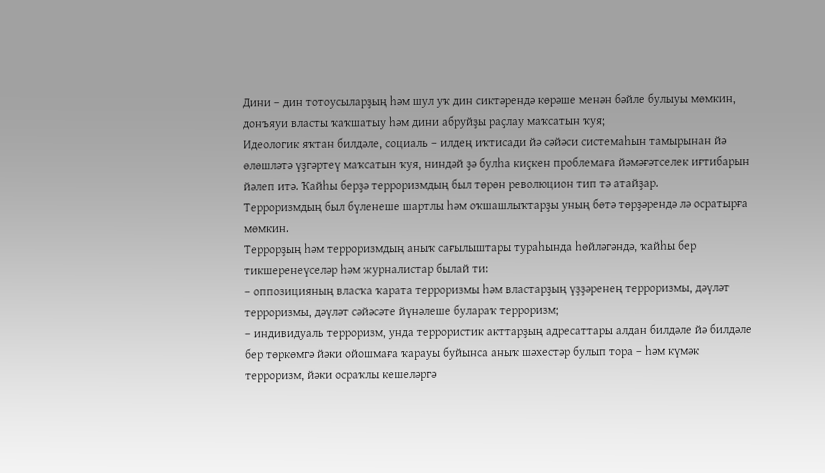Дини – дин тотоусыларҙың һәм шул уҡ дин сиктәрендә көрәше менән бәйле булыуы мөмкин, донъяуи власты ҡаҡшатыу һәм дини абруйҙы раҫлау маҡсатын ҡуя;
Идеологик яҡтан билдәле, социаль – илдең иҡтисади йә сәйәси системаһын тамырынан йә өлөшләтә үҙгәртеү маҡсатын ҡуя, ниндәй ҙә булһа киҫкен проблемаға йәмәғәтселек иғтибарын йәлеп итә. Ҡайһы берҙә терроризмдың был төрөн революцион тип тә атайҙар.
Терроризмдың был бүленеше шартлы һәм оҡшашлыҡтарҙы уның бөтә төрҙәрендә лә осратырға мөмкин.
Террорҙың һәм терроризмдың аныҡ сағылыштары тураһында һөйләгәндә, ҡайһы бер тикшеренеүселәр һәм журналистар былай ти:
– оппозицияның власҡа ҡарата терроризмы һәм властарҙың үҙҙәренең терроризмы, дәүләт терроризмы, дәүләт сәйәсәте йүнәлеше булараҡ терроризм;
– индивидуаль терроризм, унда террористик акттарҙың адресаттары алдан билдәле йә билдәле бер төркөмгә йәки ойошмаға ҡарауы буйынса аныҡ шәхестәр булып тора – һәм күмәк терроризм, йәки осраҡлы кешеләргә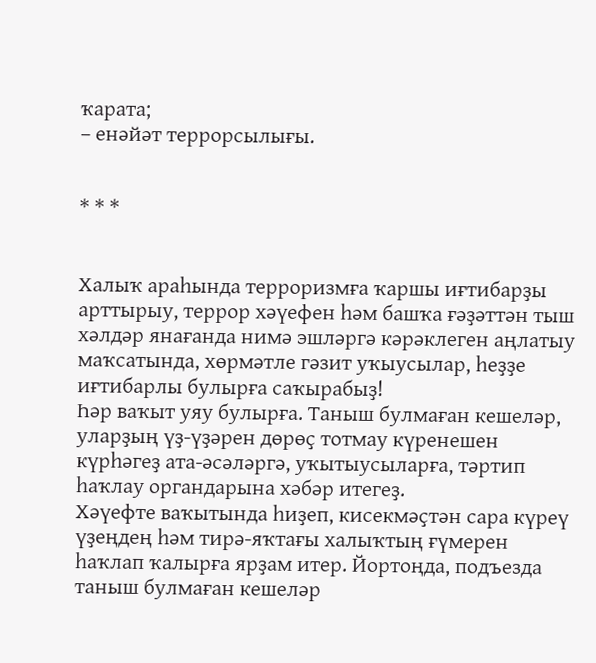ҡарата;
– енәйәт террорсылығы.


* * *


Халыҡ араһында терроризмға ҡаршы иғтибарҙы арттырыу, террор хәүефен һәм башҡа ғәҙәттән тыш хәлдәр янағанда нимә эшләргә кәрәклеген аңлатыу маҡсатында, хөрмәтле гәзит уҡыусылар, һеҙҙе иғтибарлы булырға саҡырабыҙ!
Һәр ваҡыт уяу булырға. Таныш булмаған кешеләр, уларҙың үҙ-үҙәрен дөрөҫ тотмау күренешен күрһәгеҙ ата-әсәләргә, уҡытыусыларға, тәртип һаҡлау органдарына хәбәр итегеҙ.
Хәүефте ваҡытында һиҙеп, кисекмәҫтән сара күреү үҙеңдең һәм тирә-яҡтағы халыҡтың ғүмерен һаҡлап ҡалырға ярҙам итер. Йортоңда, подъезда таныш булмаған кешеләр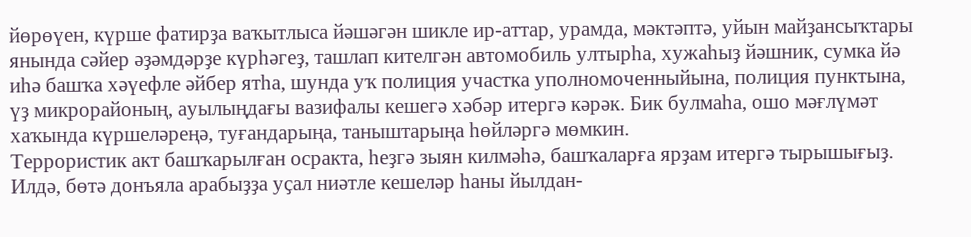йөрөүен, күрше фатирҙа ваҡытлыса йәшәгән шикле ир-аттар, урамда, мәктәптә, уйын майҙансыҡтары янында сәйер әҙәмдәрҙе күрһәгеҙ, ташлап кителгән автомобиль ултырһа, хужаһыҙ йәшник, сумка йә иһә башҡа хәүефле әйбер ятһа, шунда уҡ полиция участка уполномоченныйына, полиция пунктына, үҙ микрорайоның, ауылыңдағы вазифалы кешегә хәбәр итергә кәрәк. Бик булмаһа, ошо мәғлүмәт хаҡында күршеләреңә, туғандарыңа, таныштарыңа һөйләргә мөмкин.
Террористик акт башҡарылған осракта, һеҙгә зыян килмәһә, башҡаларға ярҙам итергә тырышығыҙ. Илдә, бөтә донъяла арабыҙҙа уҫал ниәтле кешеләр һаны йылдан-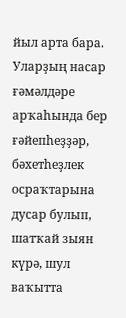йыл арта бара. Уларҙың насар ғәмәлдәре арҡаһында бер ғәйепһеҙҙәр, бәхетһеҙлек осраҡтарына дусар булып, шатҡай зыян күрә, шул ваҡытта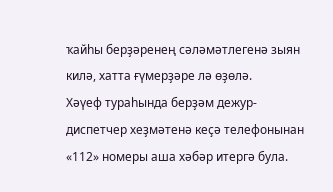ҡайһы берҙәренең сәләмәтлегенә зыян килә, хатта ғүмерҙәре лә өҙөлә.
Хәүеф тураһында берҙәм дежур-диспетчер хеҙмәтенә кеҫә телефонынан «112» номеры аша хәбәр итергә була.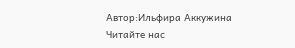Автор:Ильфира Аккужина
Читайте нас